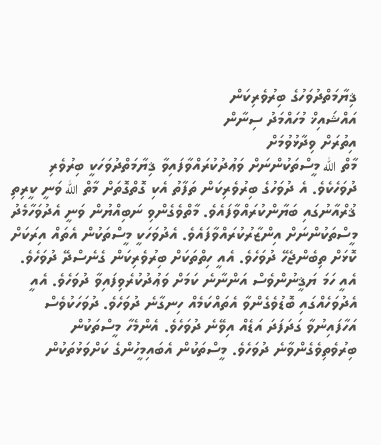ޤިޔާމަތްދުވަހުގެ ބިރުވެރިކަން
އައްޝައިޚް މުހައްމަދު ސިނާން
އިތުރަށް ވިދާޅުވުމަށް
މާތް الله މީސްތަކުންނަށް ވަޢުދުކުރައްވާފައިވާ ޤިޔާމަތްދުވަހަކީ ބިރުވެރި ދުވަހެކެވެ. އެ ދުވަހުގެ ބިރުވެރިކަން ތަފާތު އެކި ގޮތްގޮތަށް މާތް الله ވަނީ ކީރިތި ޤުރްއާނުގައި ބަޔާންކުރައްވާފައެވެ. މާތްވެގެންވި ނަބިއްޔުން ވަނީ އެދުވަހާމެދު މީސްތަކުންނަށް އިންޒާރުކުރައްވާފައެވެ. އެދުވަހަކީ މީސްތަކުން އެތައް އިރަކަށް ކޮޅަށް ތިބެންޖެހޭ ދުވަހެވެ. އެއީ ހިތްތަކަށް ބިރުވެރިކަން ގެނެސްދޭ ދުވަހެވެ. އެއީ ހަމަ ޔަޤީނުންވެސް އަންނާނެ ކަމަށް ވަޢުދުކުރެވިފައިވާ ދުވަހެވެ. އެއީ އެދުވަހެއްގައި ބޮޑުވެގެންވާ އެތައްކަމެއް ހިނގާނެ ދުވަހެވެ. ދުވަހަކުވެސް އަހާފައިނުވާ ގަދަފަދަ އަޑެއް އިވޭނެ ދުވަހެވެ. އެންމެހާ މީސްތަކުން ބިރުވެތިވެގެންވާނެ ދުވަހެވެ. މީސްތަކުން އެބައިމީހުންގެ ކަށްވަޅުތަކުން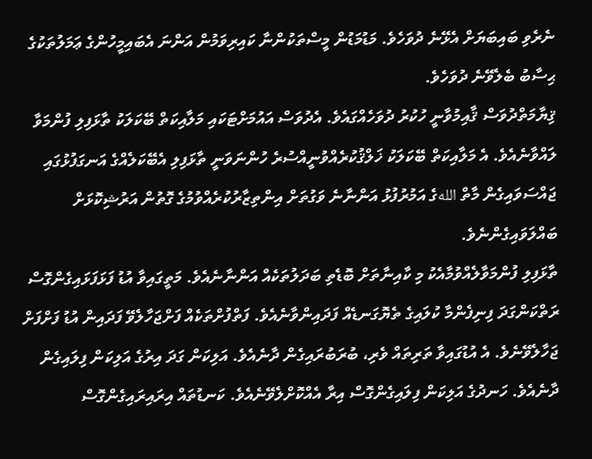ނެރެވި ބައިބަޔަށް އެޅޭނެ ދުވަހެވެ. މަޑުމަޑުން މީސްތަކުންނާ ކައިރިވަމުން އަންނަ އެބައިމީހުންގެ ޢަމަލުތަކުގެ ޙިސާބު ބެލެވޭނެ ދުވަހެވެ.
ޤިޔާމަތްދުވަސް ޤާއިމުވާނީ ހުކުރު ދުވަހެއްގައެވެ. އެދުވަސް އައުމަށްޓަކައި މަލާއިކަތް ބޭކަލަކު ތާޅަފިލި ފުންމަވާ ލައްވާނެއެވެ. އެ މަލާއިކަތް ބޭކަލަކު ޚަލްޤުކުރެއްވުނީއްސުރެ ހުންނަވަނީ ތާޅަފިލި އެބޭކަލެއްގެ އަނގަފުޅުގައި ޖައްސަވައިގެން މާތް اللهގެ އަމުރުފުޅު އަންނާނެ ވަގުތަށް އިންތިޒާރުކުރެއްވުމުގެ ގޮތުން އަރުޝިކޮޅަށް ބައްލަވައިގެންނެވެ.
ތާޅަފިލި ފުންމަވާލެއްވުމާއެކު މި ކާއިނާތަށް ބޮޑެތި ބަދަލުތަކެއް އަންނާނެއެވެ. މަތީގައިވާ އުޑު ފަޅަފަޅައިގެންގޮސް ރަތްކަންގަދަ ފިނިފެންމާ ކުލައިގެ ތެޔޮގަނޑެއް ފަދައިންވާނެއެވެ. ފަތްފުށްތަކެއް ފަށްޖަހާލެވޭ ފަދައިން އުޑު ފަށްފަށް ޖަހާލެވޭނެވެ. އެ އުޑުގައިވާ ތަރިތައް ވެރި، ބުރަބުރައިގެން ދާނެއެވެ. އަލިކަން ގަދަ އިރުގެ އަލިކަން ފިލައިގެން ދާނެއެވެ. ހަނދުގެ އަލިކަން ފިލައިގެންގޮސް އިރާ އެއްކޮށްލެވޭނެއެވެ. ކަނޑުތައް އިރައިރައިގެންގޮސް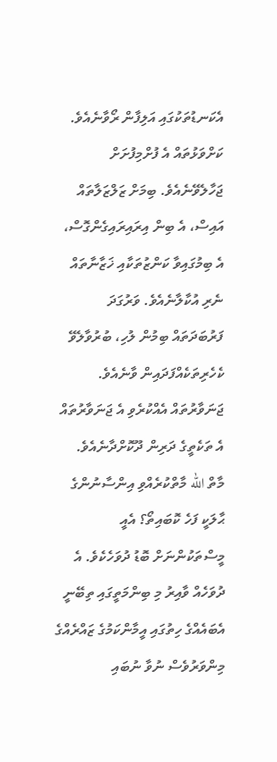އެކަނޑުތަކުގައި އަލިފާން ރޯވާނެއެވެ. ކަށްވަޅުތައް އެ ފުށްމިފުށަށް ޖަހާލެވޭނެއެވެ. ބިމަށް ޒަލްޒަލާތައް އައިސް، އެ ބިން އިރައިރައިގެންގޮސް، އެ ބިމުގައިވާ ކަންޒުތަކާއި ޚަޒާނާތައް ނެރި އުކާލާނެއެވެ. ވަރުގަދަ ފަރުބަދަތައް ބިމުން ލުހި، ބުރުވާލެވޭ ކެހެރިތަކެއްފަދައިން ވާނެއެވެ. ޖަނަވާރުތައް އެއްކުރެވި އެ ޖަނަވާރުތައް އެ ތަކެތީގެ ދަރިން ދޫކޮށްދާނެއެވެ.
މާތް الله މާތްކުރެއްވި އިންސާނުންގެ ޙާލަކީ ފަހެ ކޮބައިތޯ؟ އެއީ މީސްތަކުންނަށް ބޮޑު ދުވަހެކެވެ. އެ ދުވަހެއް ވާއިރު މި ބިންމަތީގައި ތިބޭނީ އެބައެއްގެ ހިތުގައި އީމާންކަމުގެ ޒައްރެއްގެ މިންވަރުވެސް ނުވާ ނުބައި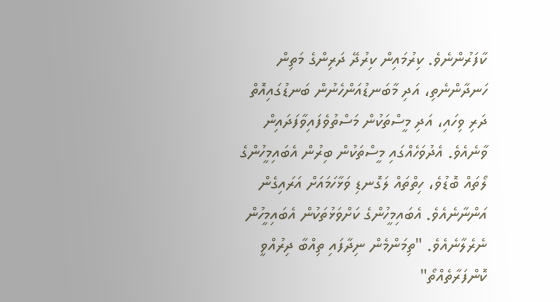ކާފަރުންނެވެ. ކިރުމައިން ކިރުދޭ ދަރިންގެ މަތިން ހަނދާންނެތި، އަދި މާބަނޑުއަންހެނުން ބަނޑުގައިއޮތް ދަރި ވިހައި، އަދި މީސްތަކުން މަސްތުވެފައިވާފަދައިން ވާނެއެވެ. އެދުވަހެއްގައި މީސްތަކުން ބިރުން އެބައިމީހުންގެ ލޯތައް ބޮޑުވެ، ހިތްތައް ލަގޮނޑި ވަޅާހަމައަށް އަރައިގެން އަންނާނެއެވެ. އެބައިމީހުންގެ ކަށްވަޅުތަކުން އެބައިމީހުން ނެރެލާނެއެވެ. "ތިމަންމެން ނިދާފައި ތިއްބާ ދިރުއްވީ ކޮންފަރާތެއްތޯ"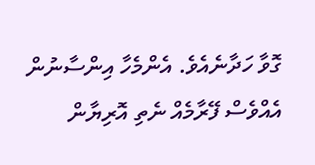ގޮވާ ހަދާނެއެވެ. އެންމެހާ އިންސާނުން އެއްވެސް ފޭރާމެއް ނެތި އޮރިޔާން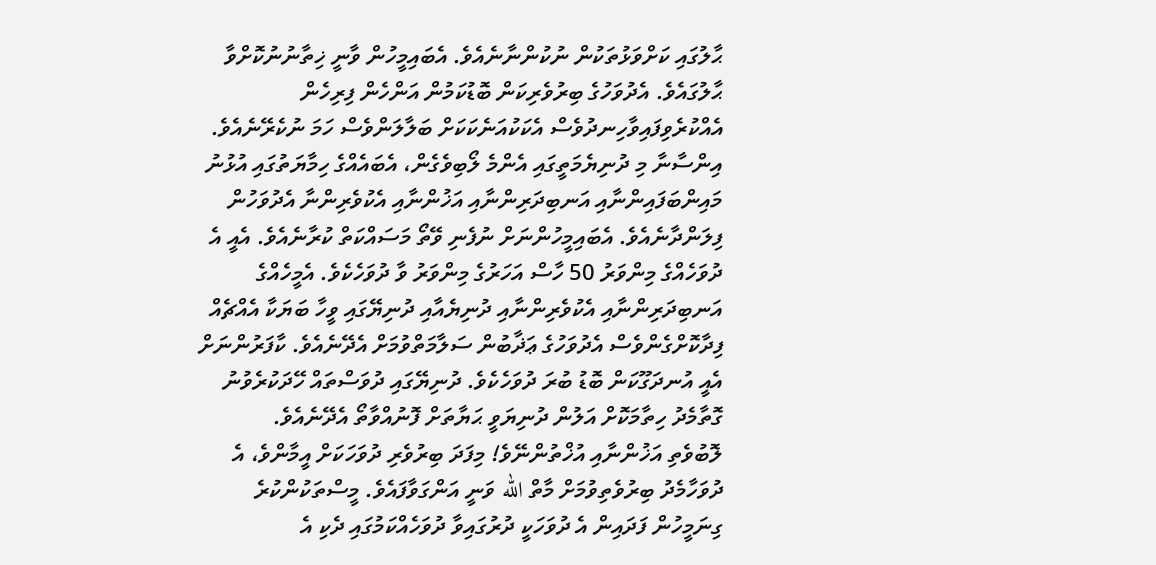ޙާލުގައި ކަށްވަޅުތަކުން ނުކުންނާނެއެވެ. އެބައިމީހުން ވާނީ ޚިތާނުނުކޮށްވާ ޙާލުގައެވެ. އެދުވަހުގެ ބިރުވެރިކަން ބޮޑުކަމުން އަންހެން ފިރިހެން އެއްކުރެވިފައިވާހިނދުވެސް އެކަކުއަނެކަކަށް ބަލާލަންވެސް ހަމަ ނުކެރޭނެއެވެ. އިންސާނާ މި ދުނިޔެމަތީގައި އެންމެ ލޯބިވެގެން، އެބައެއްގެ ހިމާޔަތުގައި އުޅުނު މައިންބަފައިންނާއި އަނބިދަރިންނާއި އަޚުންނާއި އެކުވެރިންނާ އެދުވަހުން ފިލަންދާނެއެވެ. އެބައިމީހުންނަށް ނުފެނި ވޭތޯ މަސައްކަތް ކުރާނެއެވެ. އެއީ އެ ދުވަހެއްގެ މިންވަރު 50 ހާސް އަހަރުގެ މިންވަރު ވާ ދުވަހެކެވެ. އެމީހެއްގެ އަނބިދަރިންނާއި އެކުވެރިންނާއި ދުނިޔެއާއި ދުނިޔޭގައި ވީހާ ބަޔަކާ އެއްޗެއް ފިދާކޮށްގެންވެސް އެދުވަހުގެ ޢަޛާބުން ސަލާމަތްވުމަށް އެދޭނެއެވެ. ކާފަރުންނަށް އެއީ އުނދަގޫކަން ބޮޑު ބުރަ ދުވަހެކެވެ. ދުނިޔޭގައި ދުވަސްތައް ހޭދަކުރެވުނު ގޮތާމެދު ހިތާމަކޮށް އަލުން ދުނިޔަވީ ޙަޔާތަށް ފޮނުއްވާތޯ އެދޭނެއެވެ.
ލޮބުވެތި އަޚުންނާއި އުޚްތުންނޭވެ! މިފަދަ ބިރުވެރި ދުވަހަކަށް އީމާންވެ، އެ ދުވަހާމެދު ބިރުވެތިވުމަށް މާތް الله ވަނީ އަންގަވާފައެވެ. މީސްތަކުންކުރެ ގިނަމީހުން ފަދައިން އެ ދުވަހަކީ ދުރުގައިވާ ދުވަހެއްކަމުގައި ދެކި އެ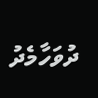ދުވަހާމެދު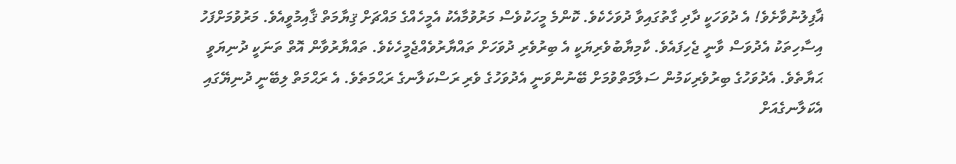ޣާފިލުނުވާށެވެ! އެ ދުވަހަކީ ދާދި ގާތުގައިވާ ދުވަހެކެވެ. ކޮންމެ މީހަކުވެސް މަރުވުމާއެކު އެމީހެއްގެ މައްޗަށް ޤިޔާމަތް ޤާއިމުވީއެވެ. މަރުވުމަށްފަހު އިސާހިތަކު އެދުވަސް ވާނީ ޖެހިފައެވެ. ކާމިޔާބުވެރިޔަކީ އެ ބިރުވެރި ދުވަހަށް ތައްޔާރުވެއްޖެމީހެކެވެ. ތައްޔާރުވާން އޮތް ތަނަކީ ދުނިޔަވީ ޙަޔާތެވެ. އެދުވަހުގެ ބިރުވެރިކަމުން ސަލާމަތްވުމަށް ބޭނުންވަނީ އެދުވަހުގެ ވެރި ރަސްކަލާނގެ ރަޙްމަތެވެ. އެ ރަޙްމަތް ލިބޭނީ ދުނިޔޭގައި އެކަލާނގެއަށް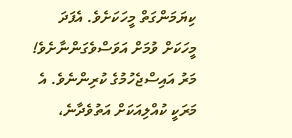ކިޔަމަންގަތް މީހަކަށެވެ. އެފަދަ މީހަކަށް ވުމަށް އަވަސްވެގަންނާށެވެ! މަރު އައިސްޖެހުމުގެ ކުރިންނެވެ. އެ މަރަކީ ކުއްލިއަކަށް އަތުވެދާނެ،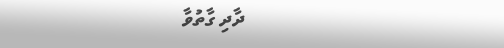ދާދި ގާތުވާ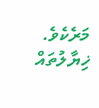މަރެކެވެ.
ޚިޔާލުތައް